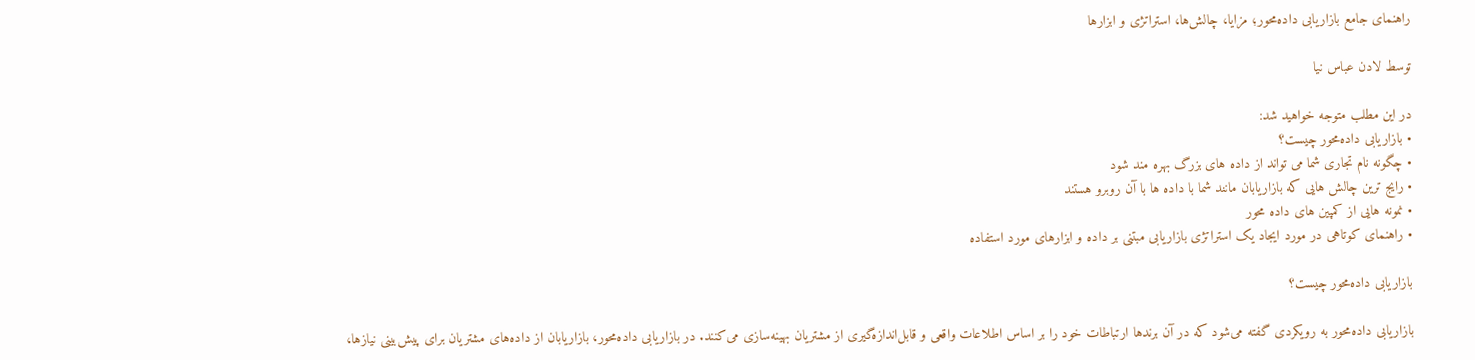راهنمای جامع بازاریابی داده‌محور؛ مزایا، چالش‌ها، استراتژی و ابزارها

توسط لادن عباس نیا

در این مطلب متوجه خواهید شد:
• بازاریابی داده‌محور چیست؟
• چگونه نام تجاری شما می تواند از داده های بزرگ بهره مند شود
• رایج ترین چالش هایی که بازاریابان مانند شما با داده ها با آن روبرو هستند
• نمونه هایی از کمپین های داده محور
• راهنمای کوتاهی در مورد ایجاد یک استراتژی بازاریابی مبتنی بر داده و ابزارهای مورد استفاده

بازاریابی داده‌محور چیست؟

بازاریابی داده‌محور به رویکردی گفته می‌شود که در آن برندها ارتباطات خود را بر اساس اطلاعات واقعی و قابل‌اندازه‌گیری از مشتریان بهینه‌سازی می‌کنند. در بازاریابی داده‌محور، بازاریابان از داده‌های مشتریان برای پیش‌بینی نیازها،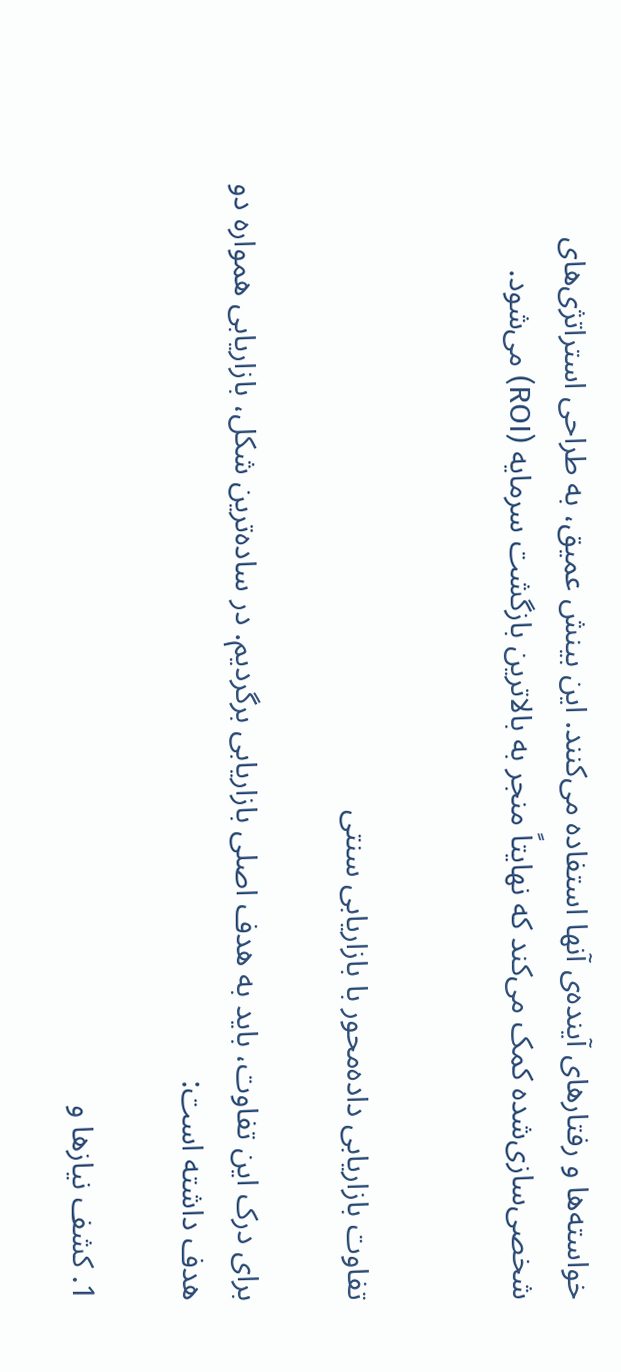خواسته‌ها و رفتارهای آینده‌ی آنها استفاده می‌کنند. این بینش عمیق، به طراحی استراتژی‌های شخصی‌سازی‌شده کمک می‌کند که نهایتاً منجر به بالاترین بازگشت سرمایه (ROI) می‌شود.


تفاوت بازاریابی داده‌محور با بازاریابی سنتی

برای درک این تفاوت، باید به هدف اصلی بازاریابی برگردیم. در ساده‌ترین شکل، بازاریابی همواره دو هدف داشته است:

1. کشف نیازها و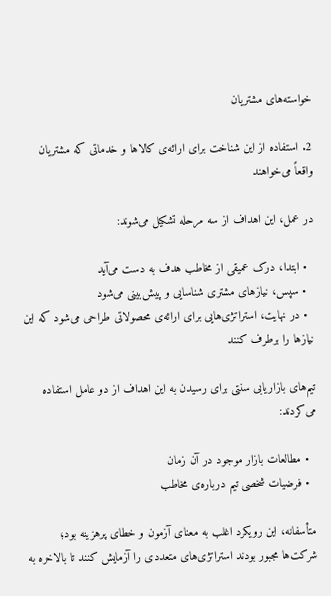خواسته‌های مشتریان

2. استفاده از این شناخت برای ارائه‌ی کالاها و خدماتی که مشتریان واقعاً می‌خواهند

در عمل، این اهداف از سه مرحله تشکیل می‌شوند:

  • ابتدا، درک عمیقی از مخاطب هدف به دست می‌آید
  • سپس، نیازهای مشتری شناسایی و پیش‌بینی می‌شود
  • در نهایت، استراتژی‌هایی برای ارائه‌ی محصولاتی طراحی می‌شود که این نیازها را برطرف کنند

تیم‌های بازاریابی سنتی برای رسیدن به این اهداف از دو عامل استفاده می‌کردند:

  • مطالعات بازار موجود در آن زمان
  • فرضیات شخصی تیم درباره‌ی مخاطب

متأسفانه، این رویکرد اغلب به معنای آزمون و خطای پرهزینه بود؛ شرکت‌ها مجبور بودند استراتژی‌های متعددی را آزمایش کنند تا بالاخره به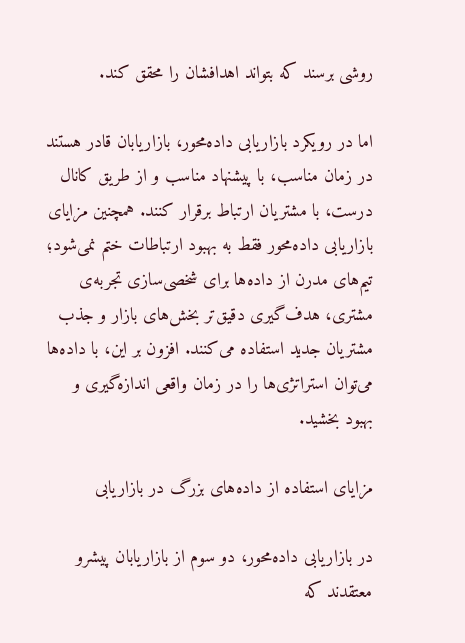روشی برسند که بتواند اهدافشان را محقق کند.

اما در رویکرد بازاریابی داده‌محور، بازاریابان قادر هستند در زمان مناسب، با پیشنهاد مناسب و از طریق کانال درست، با مشتریان ارتباط برقرار کنند. همچنین مزایای بازاریابی داده‌محور فقط به بهبود ارتباطات ختم نمی‌شود؛ تیم‌های مدرن از داده‌ها برای شخصی‌سازی تجربه‌ی مشتری، هدف‌گیری دقیق‌تر بخش‌های بازار و جذب مشتریان جدید استفاده می‌کنند. افزون بر این، با داده‌ها می‌توان استراتژی‌ها را در زمان واقعی اندازه‌گیری و بهبود بخشید.

مزایای استفاده از داده‌های بزرگ در بازاریابی

در بازاریابی داده‌محور، دو سوم از بازاریابان پیشرو معتقدند که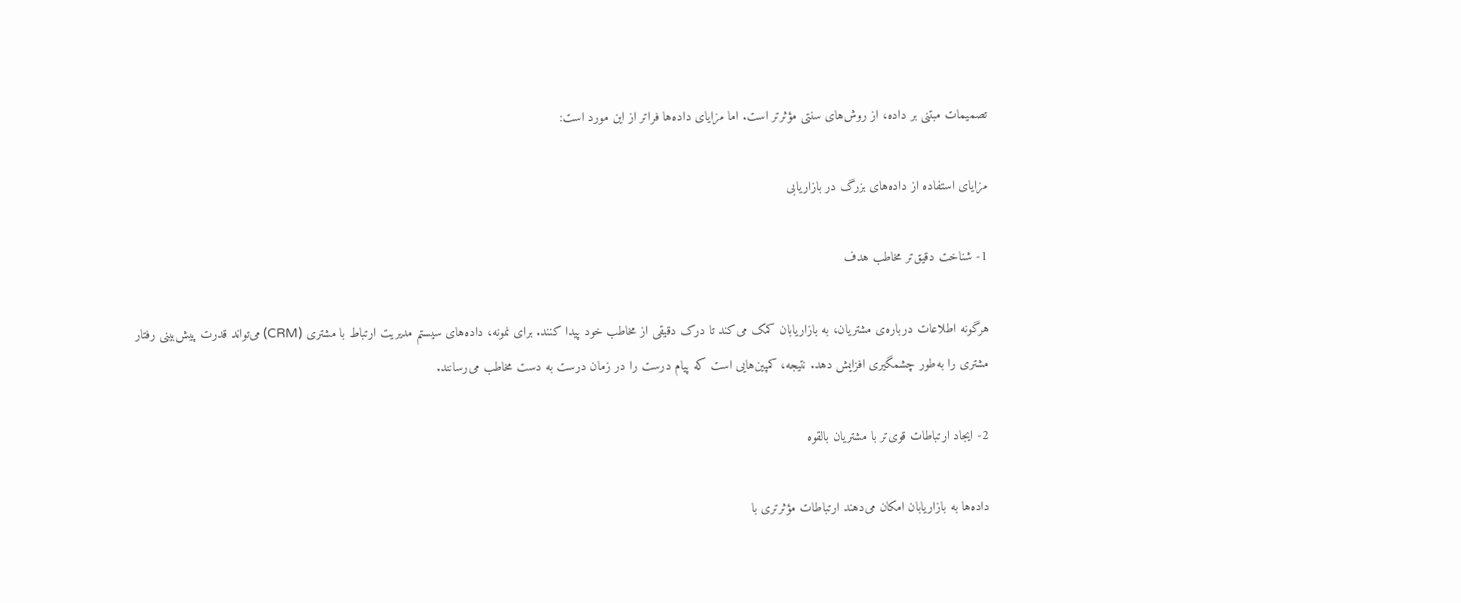تصمیمات مبتنی بر داده، از روش‌های سنتی مؤثرتر است. اما مزایای داده‌ها فراتر از این مورد است:

مزایای استفاده از داده‌های بزرگ در بازاریابی

1- شناخت دقیق‌تر مخاطب هدف

هرگونه اطلاعات درباره‌ی مشتریان، به بازاریابان کمک می‌کند تا درک دقیقی از مخاطب خود پیدا کنند. برای نمونه، داده‌های سیستم مدیریت ارتباط با مشتری (CRM) می‌تواند قدرت پیش‌بینی رفتار مشتری را به‌طور چشمگیری افزایش دهد. نتیجه، کمپین‌هایی است که پیام درست را در زمان درست به دست مخاطب می‌رسانند.

2- ایجاد ارتباطات قوی‌تر با مشتریان بالقوه

داده‌ها به بازاریابان امکان می‌دهند ارتباطات مؤثرتری با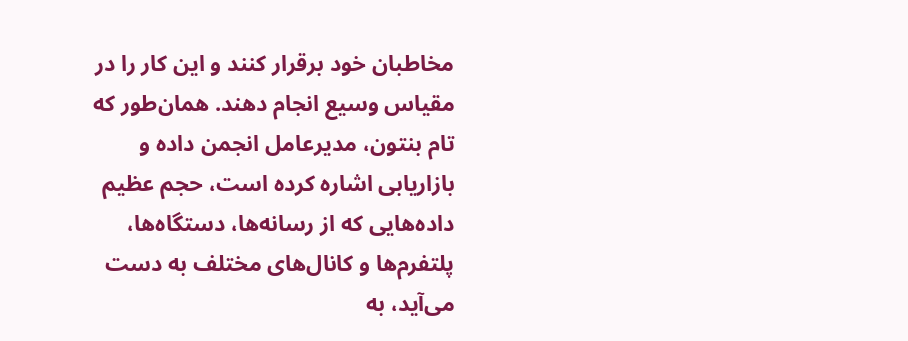مخاطبان خود برقرار کنند و این کار را در مقیاس وسیع انجام دهند. همان‌طور که تام بنتون، مدیرعامل انجمن داده و بازاریابی اشاره کرده است، حجم عظیم داده‌هایی که از رسانه‌ها، دستگاه‌ها، پلتفرم‌ها و کانال‌های مختلف به دست می‌آید، به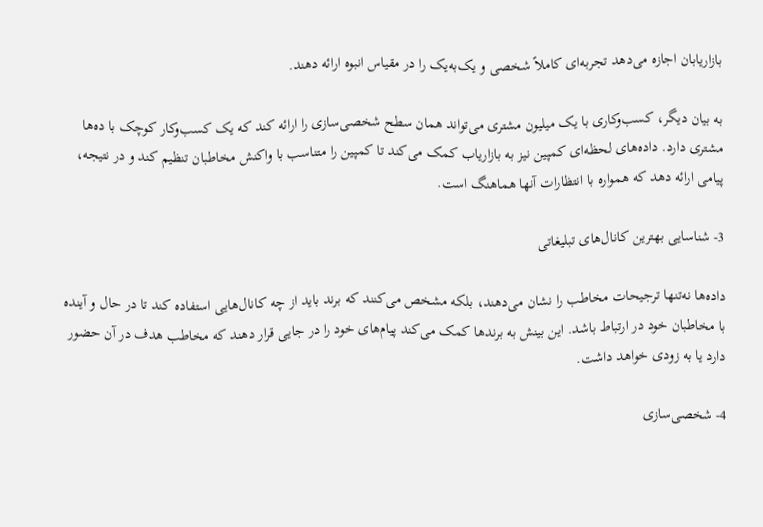بازاریابان اجازه می‌دهد تجربه‌ای کاملاً شخصی و یک‌به‌یک را در مقیاس انبوه ارائه دهند.

به بیان دیگر، کسب‌وکاری با یک میلیون مشتری می‌تواند همان سطح شخصی‌سازی را ارائه کند که یک کسب‌وکار کوچک با ده‌ها مشتری دارد. داده‌های لحظه‌ای کمپین نیز به بازاریاب کمک می‌کند تا کمپین را متناسب با واکنش مخاطبان تنظیم کند و در نتیجه، پیامی ارائه دهد که همواره با انتظارات آنها هماهنگ است.

3- شناسایی بهترین کانال‌های تبلیغاتی

داده‌ها نه‌تنها ترجیحات مخاطب را نشان می‌دهند، بلکه مشخص می‌کنند که برند باید از چه کانال‌هایی استفاده کند تا در حال و آینده با مخاطبان خود در ارتباط باشد. این بینش به برندها کمک می‌کند پیام‌های خود را در جایی قرار دهند که مخاطب هدف در آن حضور دارد یا به زودی خواهد داشت.

4- شخصی‌سازی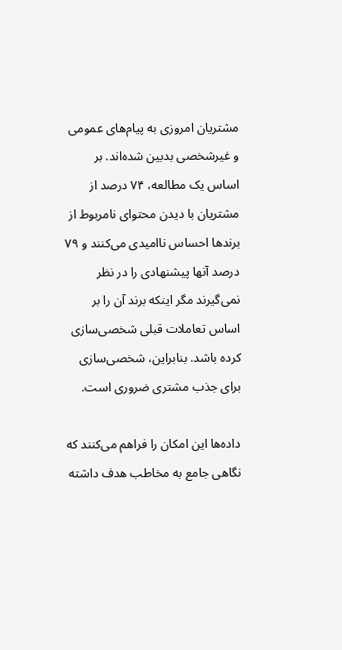مشتریان امروزی به پیام‌های عمومی و غیرشخصی بدبین شده‌اند. بر اساس یک مطالعه، ۷۴ درصد از مشتریان با دیدن محتوای نامربوط از برندها احساس ناامیدی می‌کنند و ۷۹ درصد آنها پیشنهادی را در نظر نمی‌گیرند مگر اینکه برند آن را بر اساس تعاملات قبلی شخصی‌سازی کرده باشد. بنابراین، شخصی‌سازی برای جذب مشتری ضروری است.

داده‌ها این امکان را فراهم می‌کنند که نگاهی جامع به مخاطب هدف داشته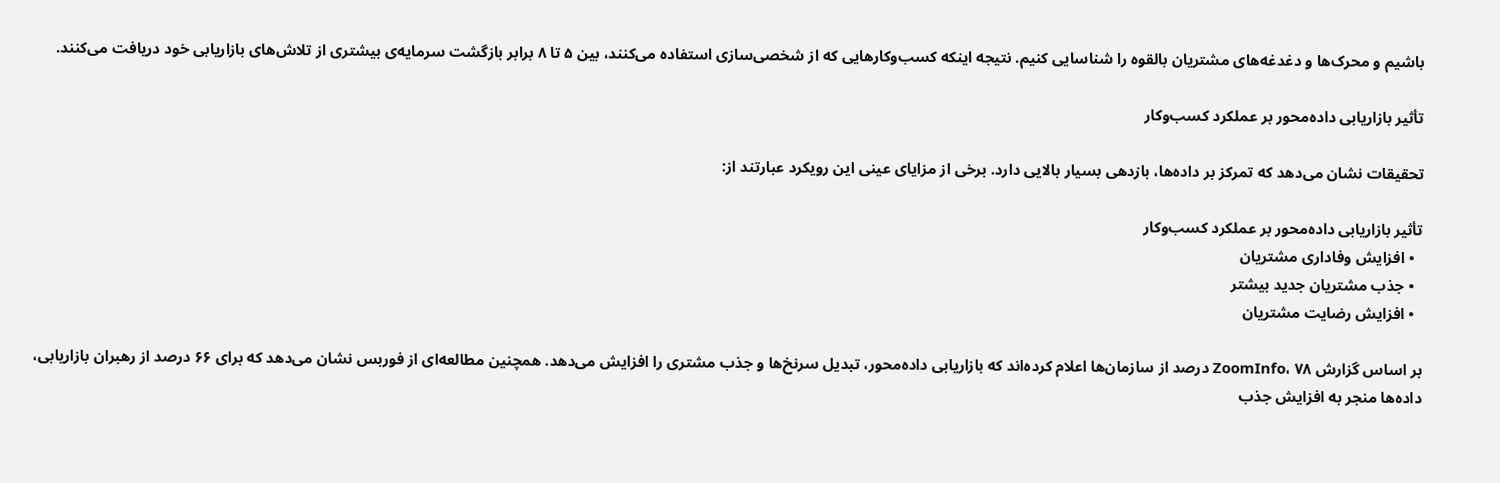باشیم و محرک‌ها و دغدغه‌های مشتریان بالقوه را شناسایی کنیم. نتیجه اینکه کسب‌وکارهایی که از شخصی‌سازی استفاده می‌کنند، بین ۵ تا ۸ برابر بازگشت سرمایه‌ی بیشتری از تلاش‌های بازاریابی خود دریافت می‌کنند.

تأثیر بازاریابی داده‌محور بر عملکرد کسب‌وکار

تحقیقات نشان می‌دهد که تمرکز بر داده‌ها، بازدهی بسیار بالایی دارد. برخی از مزایای عینی این رویکرد عبارتند از:

تأثیر بازاریابی داده‌محور بر عملکرد کسب‌وکار
  • افزایش وفاداری مشتریان
  • جذب مشتریان جدید بیشتر
  • افزایش رضایت مشتریان

بر اساس گزارش ZoomInfo، ۷۸ درصد از سازمان‌ها اعلام کرده‌اند که بازاریابی داده‌محور، تبدیل سرنخ‌ها و جذب مشتری را افزایش می‌دهد. همچنین مطالعه‌ای از فوربس نشان می‌دهد که برای ۶۶ درصد از رهبران بازاریابی، داده‌ها منجر به افزایش جذب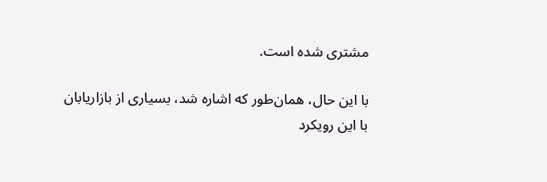مشتری شده است.

با این حال، همان‌طور که اشاره شد، بسیاری از بازاریابان با این رویکرد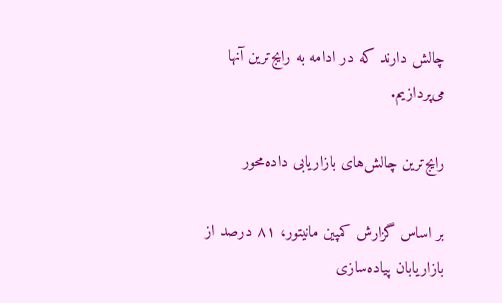چالش دارند که در ادامه به رایج‌ترین آنها می‌پردازیم.

رایج‌ترین چالش‌های بازاریابی داده‌محور

بر اساس گزارش کمپین مانیتور، ۸۱ درصد از بازاریابان پیاده‌سازی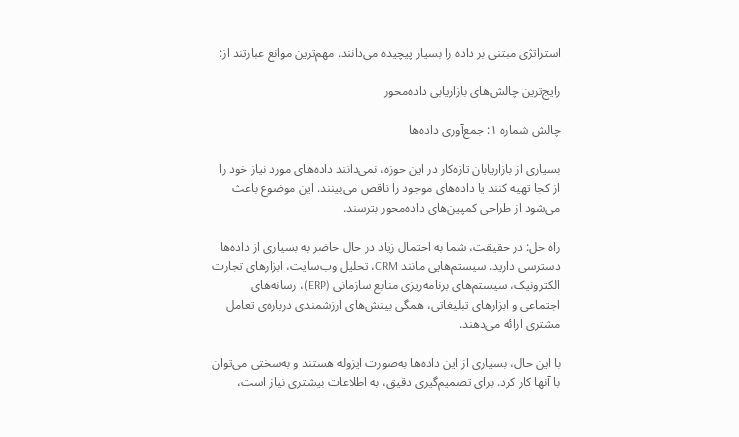استراتژی مبتنی بر داده را بسیار پیچیده می‌دانند. مهم‌ترین موانع عبارتند از:

رایج‌ترین چالش‌های بازاریابی داده‌محور

چالش شماره ۱: جمع‌آوری داده‌ها

بسیاری از بازاریابان تازه‌کار در این حوزه، نمی‌دانند داده‌های مورد نیاز خود را از کجا تهیه کنند یا داده‌های موجود را ناقص می‌بینند. این موضوع باعث می‌شود از طراحی کمپین‌های داده‌محور بترسند.

راه حل: در حقیقت، شما به احتمال زیاد در حال حاضر به بسیاری از داده‌ها دسترسی دارید. سیستم‌هایی مانند CRM، تحلیل وب‌سایت، ابزارهای تجارت الکترونیک، سیستم‌های برنامه‌ریزی منابع سازمانی (ERP)، رسانه‌های اجتماعی و ابزارهای تبلیغاتی، همگی بینش‌های ارزشمندی درباره‌ی تعامل مشتری ارائه می‌دهند.

با این حال، بسیاری از این داده‌ها به‌صورت ایزوله هستند و به‌سختی می‌توان با آنها کار کرد. برای تصمیم‌گیری دقیق، به اطلاعات بیشتری نیاز است،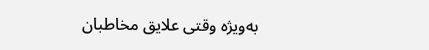به‌ویژه وقتی علایق مخاطبان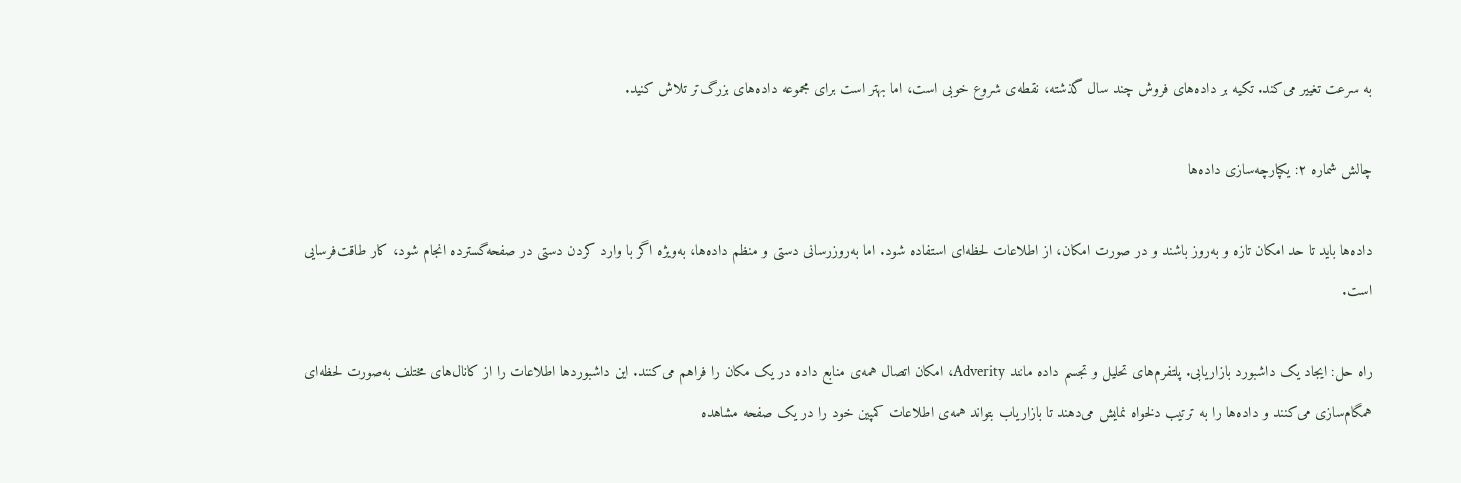به سرعت تغییر می‌کند. تکیه بر داده‌های فروش چند سال گذشته، نقطه‌ی شروع خوبی است، اما بهتر است برای مجموعه داده‌های بزرگ‌تر تلاش کنید.

چالش شماره ۲: یکپارچه‌سازی داده‌ها

داده‌ها باید تا حد امکان تازه و به‌روز باشند و در صورت امکان، از اطلاعات لحظه‌ای استفاده شود. اما به‌روزرسانی دستی و منظم داده‌ها، به‌ویژه اگر با وارد کردن دستی در صفحه‌گسترده انجام شود، کار طاقت‌فرسایی است.

راه حل: ایجاد یک داشبورد بازاریابی. پلتفرم‌های تحلیل و تجسم داده مانند Adverity، امکان اتصال همه‌ی منابع داده در یک مکان را فراهم می‌کنند. این داشبوردها اطلاعات را از کانال‌های مختلف به‌صورت لحظه‌ای همگام‌سازی می‌کنند و داده‌ها را به ترتیب دلخواه نمایش می‌دهند تا بازاریاب بتواند همه‌ی اطلاعات کمپین خود را در یک صفحه مشاهده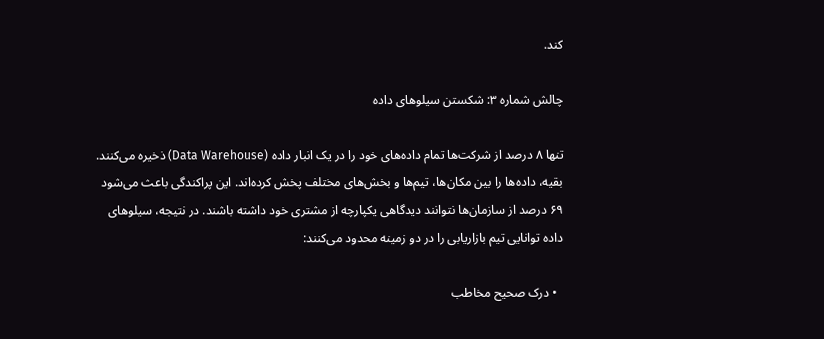کند.

چالش شماره ۳: شکستن سیلوهای داده

تنها ۸ درصد از شرکت‌ها تمام داده‌های خود را در یک انبار داده (Data Warehouse) ذخیره می‌کنند. بقیه، داده‌ها را بین مکان‌ها، تیم‌ها و بخش‌های مختلف پخش کرده‌اند. این پراکندگی باعث می‌شود ۶۹ درصد از سازمان‌ها نتوانند دیدگاهی یکپارچه از مشتری خود داشته باشند. در نتیجه، سیلوهای داده توانایی تیم بازاریابی را در دو زمینه محدود می‌کنند:

  • درک صحیح مخاطب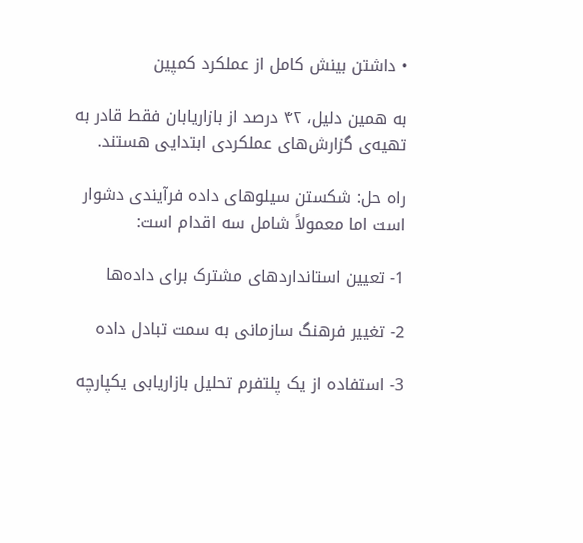• داشتن بینش کامل از عملکرد کمپین

به همین دلیل، ۴۲ درصد از بازاریابان فقط قادر به تهیه‌ی گزارش‌های عملکردی ابتدایی هستند.

راه حل: شکستن سیلوهای داده فرآیندی دشوار است اما معمولاً شامل سه اقدام است:

1- تعیین استانداردهای مشترک برای داده‌ها

2- تغییر فرهنگ سازمانی به سمت تبادل داده

3- استفاده از یک پلتفرم تحلیل بازاریابی یکپارچه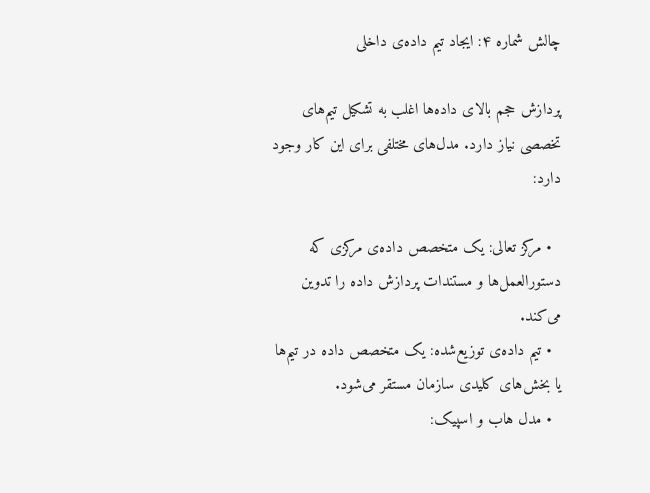چالش شماره ۴: ایجاد تیم داده‌ی داخلی

پردازش حجم بالای داده‌ها اغلب به تشکیل تیم‌های تخصصی نیاز دارد. مدل‌های مختلفی برای این کار وجود دارد:

  • مرکز تعالی: یک متخصص داده‌ی مرکزی که دستورالعمل‌ها و مستندات پردازش داده را تدوین می‌کند.
  • تیم داده‌ی توزیع‌شده: یک متخصص داده در تیم‌ها یا بخش‌های کلیدی سازمان مستقر می‌شود.
  • مدل هاب و اسپیک: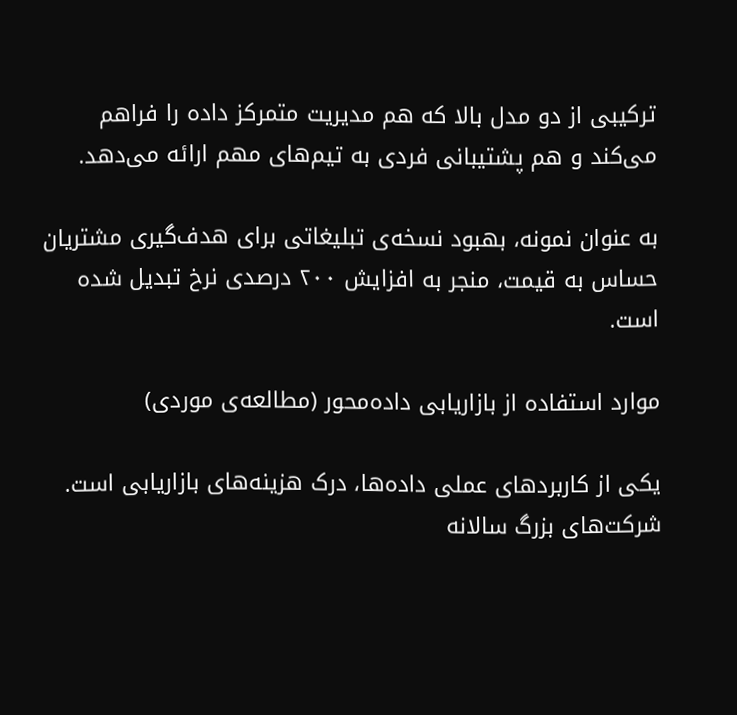ترکیبی از دو مدل بالا که هم مدیریت متمرکز داده را فراهم می‌کند و هم پشتیبانی فردی به تیم‌های مهم ارائه می‌دهد.

به عنوان نمونه، بهبود نسخه‌ی تبلیغاتی برای هدف‌گیری مشتریان حساس به قیمت، منجر به افزایش ۲۰۰ درصدی نرخ تبدیل شده است.

موارد استفاده از بازاریابی داده‌محور (مطالعه‌ی موردی)

یکی از کاربردهای عملی داده‌ها، درک هزینه‌های بازاریابی است. شرکت‌های بزرگ سالانه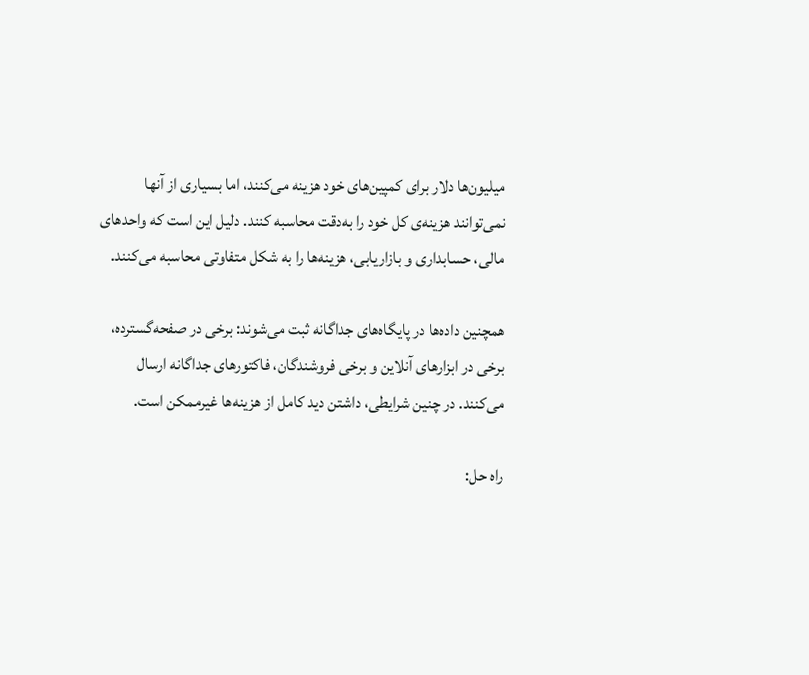میلیون‌ها دلار برای کمپین‌های خود هزینه می‌کنند، اما بسیاری از آنها نمی‌توانند هزینه‌ی کل خود را به‌دقت محاسبه کنند. دلیل این است که واحدهای مالی، حسابداری و بازاریابی، هزینه‌ها را به شکل متفاوتی محاسبه می‌کنند.

همچنین داده‌ها در پایگاه‌های جداگانه ثبت می‌شوند: برخی در صفحه‌گسترده، برخی در ابزارهای آنلاین و برخی فروشندگان، فاکتورهای جداگانه ارسال می‌کنند. در چنین شرایطی، داشتن دید کامل از هزینه‌ها غیرممکن است.

راه حل: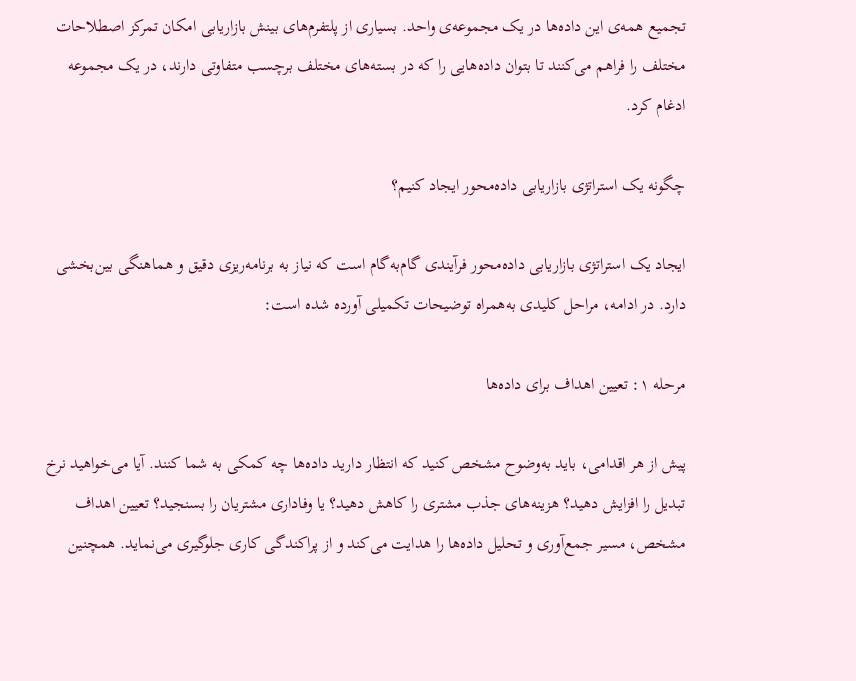تجمیع همه‌ی این داده‌ها در یک مجموعه‌ی واحد. بسیاری از پلتفرم‌های بینش بازاریابی امکان تمرکز اصطلاحات مختلف را فراهم می‌کنند تا بتوان داده‌هایی را که در بسته‌های مختلف برچسب متفاوتی دارند، در یک مجموعه ادغام کرد.

چگونه یک استراتژی بازاریابی داده‌محور ایجاد کنیم؟

ایجاد یک استراتژی‌ بازاریابی داده‌محور فرآیندی گام‌به‌گام است که نیاز به برنامه‌ریزی دقیق و هماهنگی بین‌بخشی دارد. در ادامه، مراحل کلیدی به‌همراه توضیحات تکمیلی آورده شده است:

مرحله ۱: تعیین اهداف برای داده‌ها

پیش از هر اقدامی، باید به‌وضوح مشخص کنید که انتظار دارید داده‌ها چه کمکی به شما کنند. آیا می‌خواهید نرخ تبدیل را افزایش دهید؟ هزینه‌های جذب مشتری را کاهش دهید؟ یا وفاداری مشتریان را بسنجید؟ تعیین اهداف مشخص، مسیر جمع‌آوری و تحلیل داده‌ها را هدایت می‌کند و از پراکندگی کاری جلوگیری می‌نماید. همچنین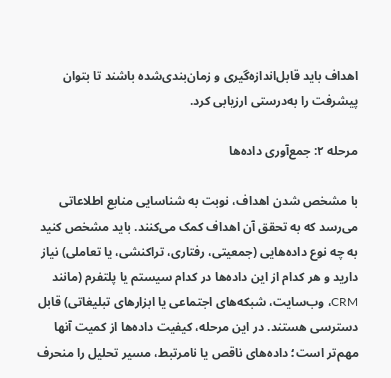اهداف باید قابل‌اندازه‌گیری و زمان‌بندی‌شده باشند تا بتوان پیشرفت را به‌درستی ارزیابی کرد.

مرحله ۲: جمع‌آوری داده‌ها

با مشخص شدن اهداف، نوبت به شناسایی منابع اطلاعاتی می‌رسد که به تحقق آن اهداف کمک می‌کنند. باید مشخص کنید به چه نوع داده‌هایی (جمعیتی، رفتاری، تراکنشی، یا تعاملی) نیاز دارید و هر کدام از این داده‌ها در کدام سیستم یا پلتفرم (مانند CRM، وب‌سایت، شبکه‌های اجتماعی یا ابزارهای تبلیغاتی) قابل دسترسی هستند. در این مرحله، کیفیت داده‌ها از کمیت آنها مهم‌تر است؛ داده‌های ناقص یا نامرتبط، مسیر تحلیل را منحرف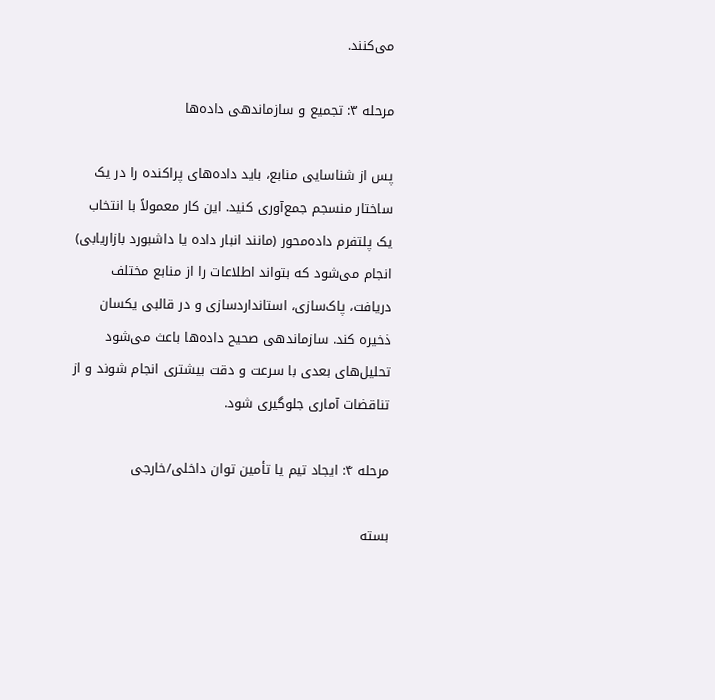می‌کنند.

مرحله ۳: تجمیع و سازماندهی داده‌ها

پس از شناسایی منابع، باید داده‌های پراکنده را در یک ساختار منسجم جمع‌آوری کنید. این کار معمولاً با انتخاب یک پلتفرم داده‌محور (مانند انبار داده یا داشبورد بازاریابی) انجام می‌شود که بتواند اطلاعات را از منابع مختلف دریافت، پاک‌سازی، استانداردسازی و در قالبی یکسان ذخیره کند. سازماندهی صحیح داده‌ها باعث می‌شود تحلیل‌های بعدی با سرعت و دقت بیشتری انجام شوند و از تناقضات آماری جلوگیری شود.

مرحله ۴: ایجاد تیم یا تأمین توان داخلی/خارجی

بسته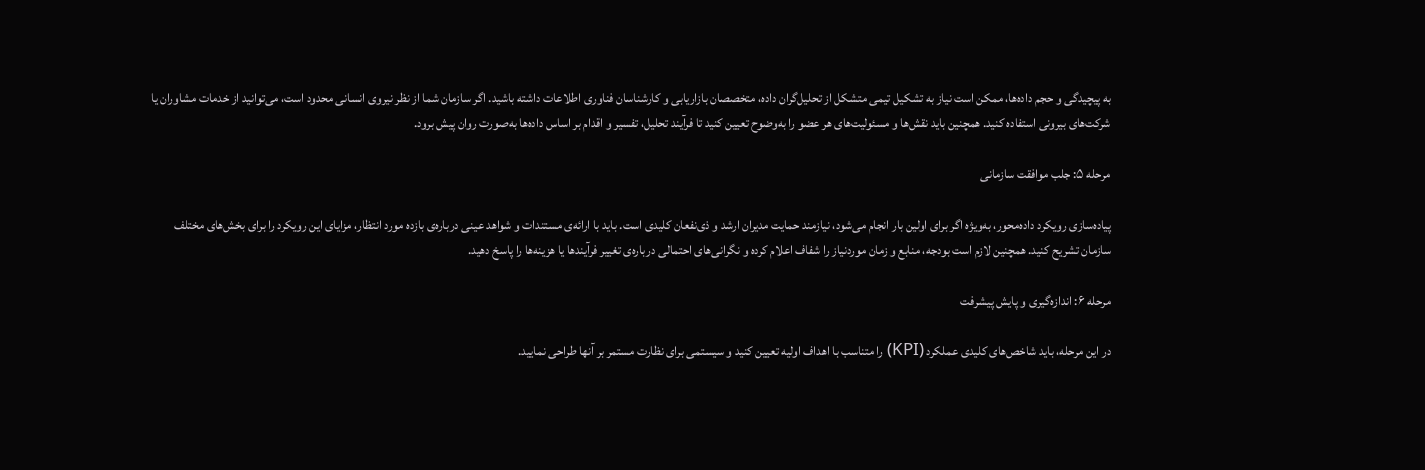به پیچیدگی و حجم داده‌ها، ممکن است نیاز به تشکیل تیمی متشکل از تحلیل‌گران داده، متخصصان بازاریابی و کارشناسان فناوری اطلاعات داشته باشید. اگر سازمان شما از نظر نیروی انسانی محدود است، می‌توانید از خدمات مشاوران یا شرکت‌های بیرونی استفاده کنید. همچنین باید نقش‌ها و مسئولیت‌های هر عضو را به‌وضوح تعیین کنید تا فرآیند تحلیل، تفسیر و اقدام بر اساس داده‌ها به‌صورت روان پیش برود.

مرحله ۵: جلب موافقت سازمانی

پیاده‌سازی رویکرد داده‌محور، به‌ویژه اگر برای اولین بار انجام می‌شود، نیازمند حمایت مدیران ارشد و ذی‌نفعان کلیدی است. باید با ارائه‌ی مستندات و شواهد عینی درباره‌ی بازده مورد انتظار، مزایای این رویکرد را برای بخش‌های مختلف سازمان تشریح کنید. همچنین لازم است بودجه، منابع و زمان موردنیاز را شفاف اعلام کرده و نگرانی‌های احتمالی درباره‌ی تغییر فرآیندها یا هزینه‌ها را پاسخ دهید.

مرحله ۶: اندازه‌گیری و پایش پیشرفت

در این مرحله، باید شاخص‌های کلیدی عملکرد (KPI) را متناسب با اهداف اولیه تعیین کنید و سیستمی برای نظارت مستمر بر آنها طراحی نمایید.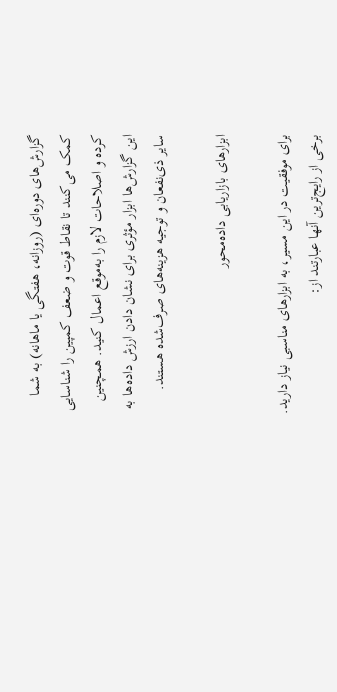گزارش‌های دوره‌ای (روزانه، هفتگی یا ماهانه) به شما کمک می‌کنند تا نقاط قوت و ضعف کمپین را شناسایی کرده و اصلاحات لازم را به‌موقع اعمال کنید. همچنین این گزارش‌ها ابزار مؤثری برای نشان دادن ارزش داده‌ها به سایر ذی‌نفعان و توجیه هزینه‌های صرف‌شده هستند.

ابزارهای بازاریابی داده‌محور

برای موفقیت در این مسیر، به ابزارهای مناسبی نیاز دارید. برخی از رایج‌ترین آنها عبارتند از: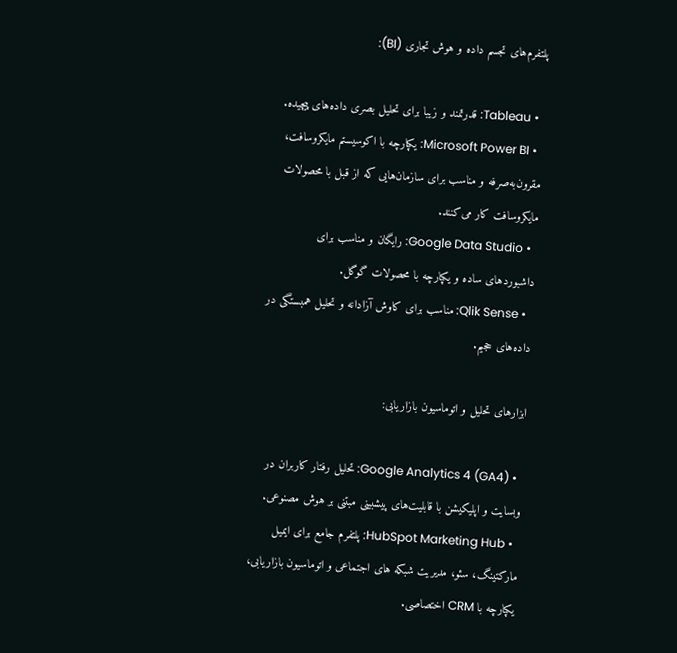پلتفرم‌های تجسم داده و هوش تجاری (BI):

  • Tableau: قدرتمند و زیبا برای تحلیل بصری داده‌های پیچیده.
  • Microsoft Power BI: یکپارچه با اکوسیستم مایکروسافت، مقرون‌به‌صرفه و مناسب برای سازمان‌هایی که از قبل با محصولات مایکروسافت کار می‌کنند.
  • Google Data Studio: رایگان و مناسب برای داشبوردهای ساده و یکپارچه با محصولات گوگل.
  • Qlik Sense: مناسب برای کاوش آزادانه و تحلیل همبستگی در داده‌های حجیم.

ابزارهای تحلیل و اتوماسیون بازاریابی:

  • Google Analytics 4 (GA4): تحلیل رفتار کاربران در وبسایت و اپلیکیشن با قابلیت‌های پیشبینی مبتنی بر هوش مصنوعی.
  • HubSpot Marketing Hub: پلتفرم جامع برای ایمیل مارکتینگ، سئو، مدیریت شبکه های اجتماعی و اتوماسیون بازاریابی، یکپارچه با CRM اختصاصی.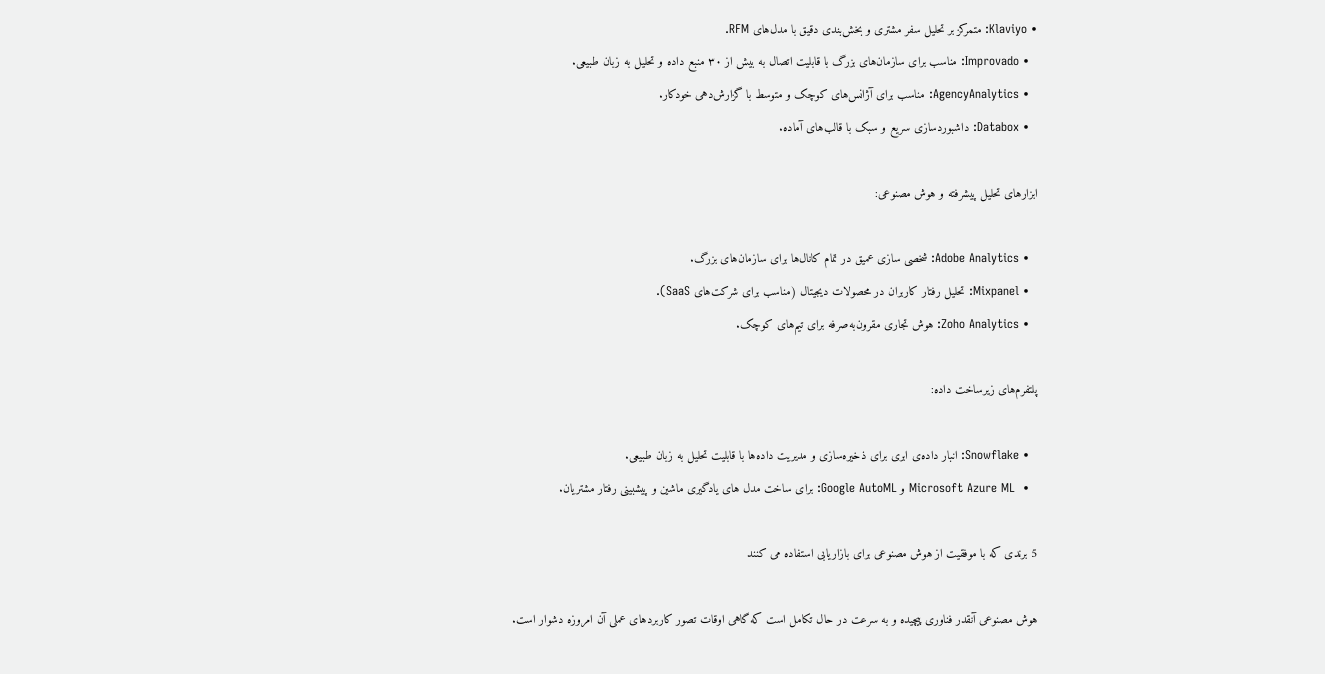• Klaviyo: متمرکز بر تحلیل سفر مشتری و بخش‌بندی دقیق با مد‌ل‌های RFM.
  • Improvado: مناسب برای سازمان‌های بزرگ با قابلیت اتصال به بیش از ۳۰ منبع داده و تحلیل به زبان طبیعی.
  • AgencyAnalytics: مناسب برای آژانس‌های کوچک و متوسط با گزارش‌دهی خودکار.
  • Databox: داشبوردسازی سریع و سبک با قالب‌های آماده.

ابزارهای تحلیل پیشرفته و هوش مصنوعی:

  • Adobe Analytics: شخصی سازی عمیق در تمام کانال‌ها برای سازمان‌های بزرگ.
  • Mixpanel: تحلیل رفتار کاربران در محصولات دیجیتال (مناسب برای شرکت‌های SaaS).
  • Zoho Analytics: هوش تجاری مقرون‌به‌صرفه برای تیم‌های کوچک.

پلتفرم‌های زیرساخت داده:

  • Snowflake: انبار داده‌ی ابری برای ذخیره‌سازی و مدیریت داده‌ها با قابلیت تحلیل به زبان طبیعی.
  •  Microsoft Azure ML و Google AutoML: برای ساخت مدل های یادگیری ماشین و پیشبینی رفتار مشتریان.

5 برندی که با موفقیت از هوش مصنوعی برای بازاریابی استفاده می کنند

هوش مصنوعی آنقدر فناوری پیچیده و به سرعت در حال تکامل است که گاهی اوقات تصور کاربردهای عملی آن امروزه دشوار است.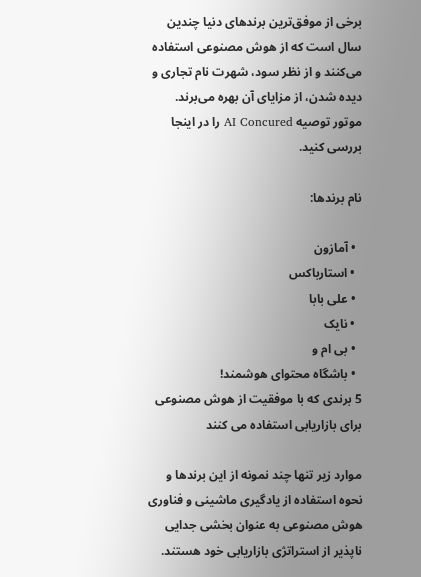برخی از موفق‌ترین برندهای دنیا چندین سال است که از هوش مصنوعی استفاده می‌کنند و از نظر سود، شهرت نام تجاری و دیده شدن، از مزایای آن بهره می‌برند. موتور توصیه AI Concured را در اینجا بررسی کنید.

نام برندها:

  • آمازون
  • استارباکس
  • علی بابا
  • نایک
  • بی ام و
  • باشگاه محتوای هوشمند!
5 برندی که با موفقیت از هوش مصنوعی برای بازاریابی استفاده می کنند

موارد زیر تنها چند نمونه از این برندها و نحوه استفاده از یادگیری ماشینی و فناوری هوش مصنوعی به عنوان بخشی جدایی ناپذیر از استراتژی بازاریابی خود هستند.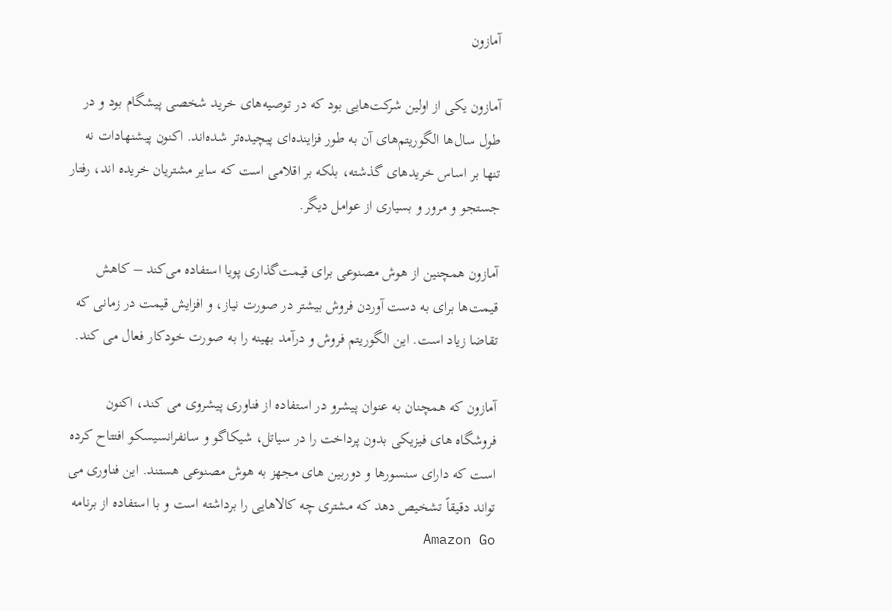آمازون

آمازون یکی از اولین شرکت‌هایی بود که در توصیه‌های خرید شخصی پیشگام بود و در طول سال‌ها الگوریتم‌های آن به طور فزاینده‌ای پیچیده‌تر شده‌اند. اکنون پیشنهادات نه تنها بر اساس خریدهای گذشته، بلکه بر اقلامی است که سایر مشتریان خریده اند، رفتار جستجو و مرور و بسیاری از عوامل دیگر.

آمازون همچنین از هوش مصنوعی برای قیمت‌گذاری پویا استفاده می‌کند – کاهش قیمت‌ها برای به دست آوردن فروش بیشتر در صورت نیاز، و افزایش قیمت در زمانی که تقاضا زیاد است. این الگوریتم فروش و درآمد بهینه را به صورت خودکار فعال می کند.

آمازون که همچنان به عنوان پیشرو در استفاده از فناوری پیشروی می کند، اکنون فروشگاه های فیزیکی بدون پرداخت را در سیاتل، شیکاگو و سانفرانسیسکو افتتاح کرده است که دارای سنسورها و دوربین های مجهز به هوش مصنوعی هستند. این فناوری می تواند دقیقاً تشخیص دهد که مشتری چه کالاهایی را برداشته است و با استفاده از برنامه Amazon Go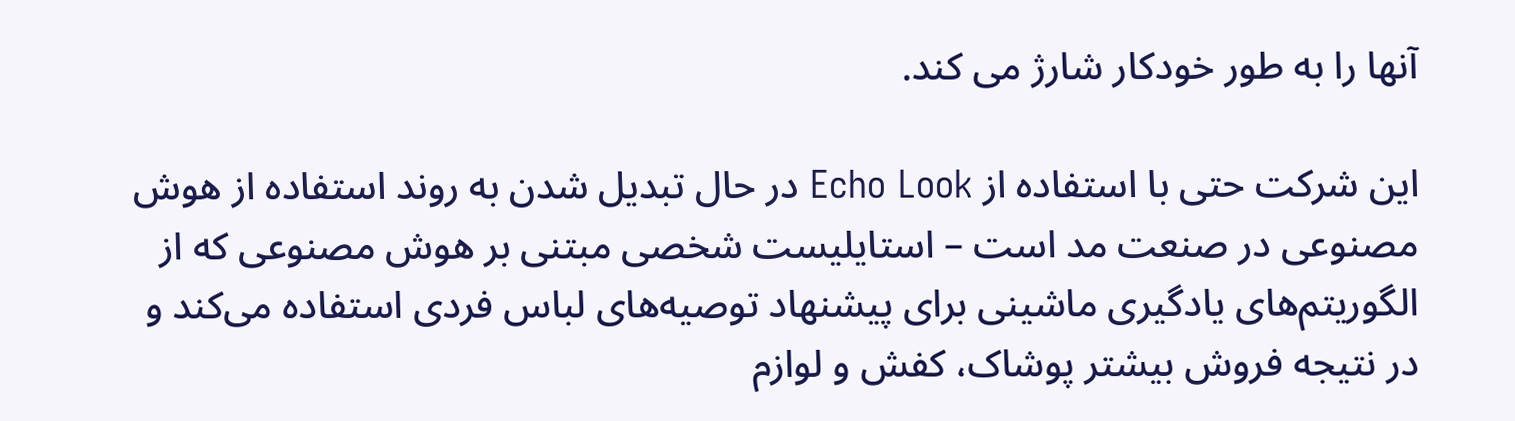آنها را به طور خودکار شارژ می کند.

این شرکت حتی با استفاده از Echo Look در حال تبدیل شدن به روند استفاده از هوش مصنوعی در صنعت مد است – استایلیست شخصی مبتنی بر هوش مصنوعی که از الگوریتم‌های یادگیری ماشینی برای پیشنهاد توصیه‌های لباس فردی استفاده می‌کند و در نتیجه فروش بیشتر پوشاک، کفش و لوازم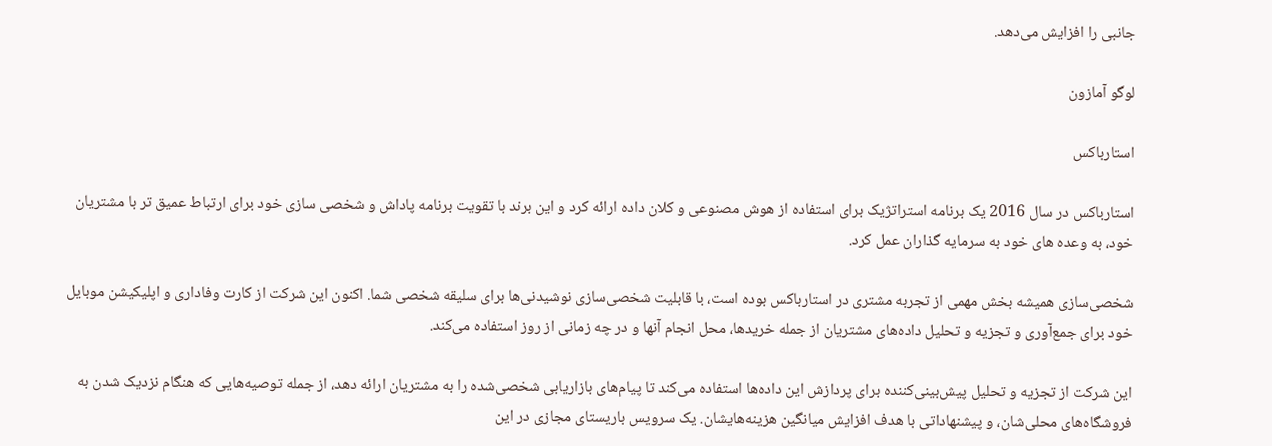جانبی را افزایش می‌دهد.

لوگو آمازون

استارباکس

استارباکس در سال 2016 یک برنامه استراتژیک برای استفاده از هوش مصنوعی و کلان داده ارائه کرد و این برند با تقویت برنامه پاداش و شخصی سازی خود برای ارتباط عمیق تر با مشتریان خود، به وعده های خود به سرمایه گذاران عمل کرد.

شخصی‌سازی همیشه بخش مهمی از تجربه مشتری در استارباکس بوده است، با قابلیت شخصی‌سازی نوشیدنی‌ها برای سلیقه شخصی شما. اکنون این شرکت از کارت وفاداری و اپلیکیشن موبایل خود برای جمع‌آوری و تجزیه و تحلیل داده‌های مشتریان از جمله خریدها، محل انجام آنها و در چه زمانی از روز استفاده می‌کند.

این شرکت از تجزیه و تحلیل پیش‌بینی‌کننده برای پردازش این داده‌ها استفاده می‌کند تا پیام‌های بازاریابی شخصی‌شده را به مشتریان ارائه دهد، از جمله توصیه‌هایی که هنگام نزدیک شدن به فروشگاه‌های محلی‌شان، و پیشنهاداتی با هدف افزایش میانگین هزینه‌هایشان. یک سرویس باریستای مجازی در این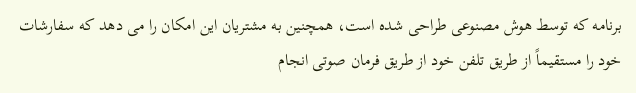برنامه که توسط هوش مصنوعی طراحی شده است، همچنین به مشتریان این امکان را می دهد که سفارشات خود را مستقیماً از طریق تلفن خود از طریق فرمان صوتی انجام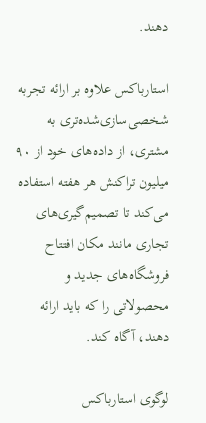دهند.

استارباکس علاوه بر ارائه تجربه شخصی‌سازی‌شده‌تری به مشتری، از داده‌های خود از ۹۰ میلیون تراکنش هر هفته استفاده می‌کند تا تصمیم‌گیری‌های تجاری مانند مکان افتتاح فروشگاه‌های جدید و محصولاتی را که باید ارائه دهند، آگاه کند.

لوگوی استارباکس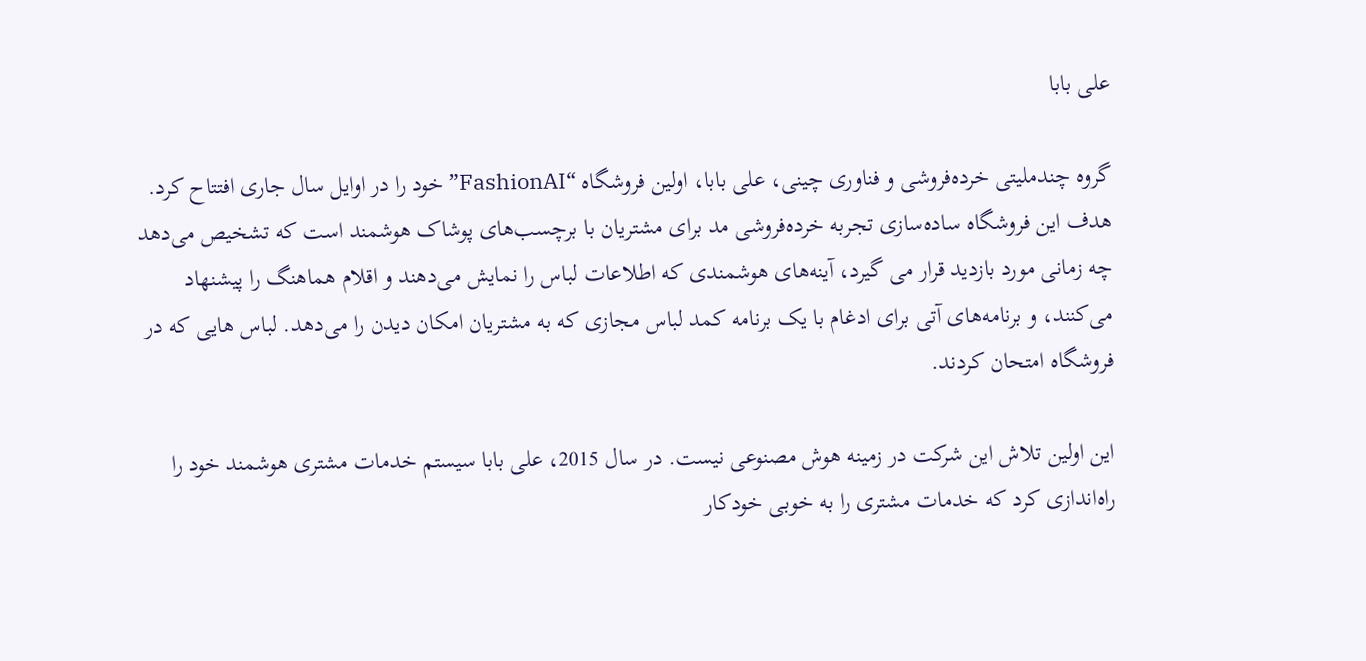علی بابا

گروه چندملیتی خرده‌فروشی و فناوری چینی، علی بابا، اولین فروشگاه “FashionAI” خود را در اوایل سال جاری افتتاح کرد. هدف این فروشگاه ساده‌سازی تجربه خرده‌فروشی مد برای مشتریان با برچسب‌های پوشاک هوشمند است که تشخیص می‌دهد چه زمانی مورد بازدید قرار می گیرد، آینه‌های هوشمندی که اطلاعات لباس را نمایش می‌دهند و اقلام هماهنگ را پیشنهاد می‌کنند، و برنامه‌های آتی برای ادغام با یک برنامه کمد لباس مجازی که به مشتریان امکان دیدن را می‌دهد. لباس هایی که در فروشگاه امتحان کردند.

این اولین تلاش این شرکت در زمینه هوش مصنوعی نیست. در سال 2015، علی بابا سیستم خدمات مشتری هوشمند خود را راه‌اندازی کرد که خدمات مشتری را به خوبی خودکار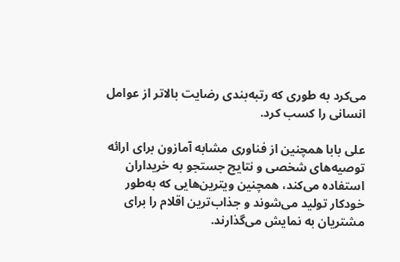می‌کرد به طوری که رتبه‌بندی رضایت بالاتر از عوامل انسانی را کسب کرد.

علی بابا همچنین از فناوری مشابه آمازون برای ارائه توصیه‌های شخصی و نتایج جستجو به خریداران استفاده می‌کند، همچنین ویترین‌هایی که به‌طور خودکار تولید می‌شوند و جذاب‌ترین اقلام را برای مشتریان به نمایش می‌گذارند.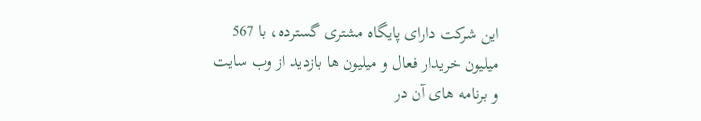این شرکت دارای پایگاه مشتری گسترده، با 567 میلیون خریدار فعال و میلیون ها بازدید از وب سایت و برنامه های آن در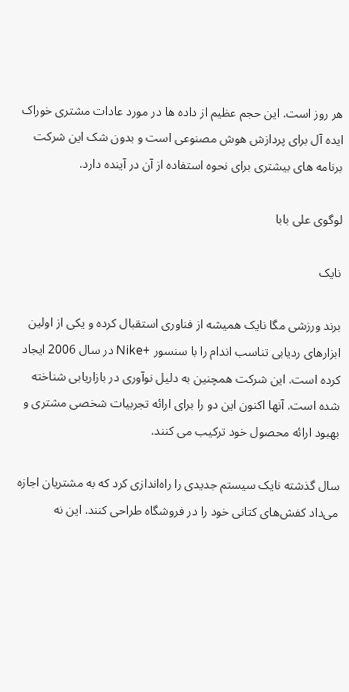هر روز است. این حجم عظیم از داده ها در مورد عادات مشتری خوراک ایده آل برای پردازش هوش مصنوعی است و بدون شک این شرکت برنامه های بیشتری برای نحوه استفاده از آن در آینده دارد.

لوگوی علی بابا

نایک

برند ورزشی مگا نایک همیشه از فناوری استقبال کرده و یکی از اولین ابزارهای ردیابی تناسب اندام را با سنسور +Nike در سال 2006 ایجاد کرده است. این شرکت همچنین به دلیل نوآوری در بازاریابی شناخته شده است. آنها اکنون این دو را برای ارائه تجربیات شخصی مشتری و بهبود ارائه محصول خود ترکیب می کنند.

سال گذشته نایک سیستم جدیدی را راه‌اندازی کرد که به مشتریان اجازه می‌داد کفش‌های کتانی خود را در فروشگاه طراحی کنند. این نه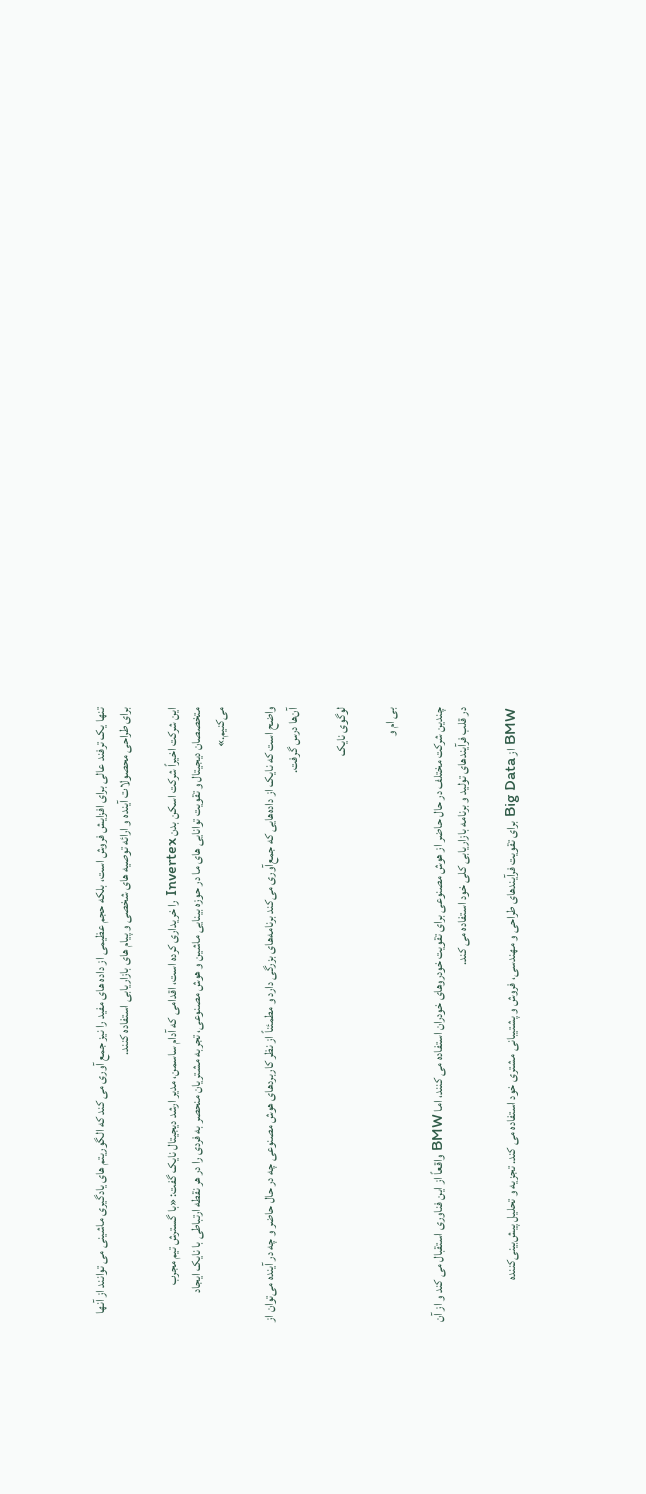تنها یک ترفند عالی برای افزایش فروش است، بلکه حجم عظیمی از داده های مفید را نیز جمع آوری می کند که الگوریتم های یادگیری ماشینی می توانند از آنها برای طراحی محصولات آینده و ارائه توصیه های شخصی و پیام های بازاریابی استفاده کنند.

این شرکت اخیراً شرکت اسکن بدن Invertex را خریداری کرده است، اقدامی که آدام ساسمن، مدیر ارشد دیجیتال نایک گفت: «با گسترش تیم مجرب متخصصان دیجیتال و تقویت توانایی های ما در حوزه بینایی ماشین و هوش مصنوعی، تجربه مشتریان منحصر به فردی را در هر نقطه ارتباطی با نایک ایجاد می‌کنیم.»

واضح است که نایک از داده‌هایی که جمع‌آوری می‌کند برنامه‌های بزرگی دارد و مطمئناً از نظر کاربردهای هوش مصنوعی چه در حال حاضر و چه در آینده می‌توان از آن‌ها درس گرفت.

لوگوی نایک

بی ام و

چندین شرکت مختلف در حال حاضر از هوش مصنوعی برای تقویت خودروهای خودران استفاده می کنند، اما BMW واقعاً از این فناوری استقبال می کند و از آن در قلب فرآیندهای تولید و برنامه بازاریابی کلی خود استفاده می کند.

BMW از Big Data برای تقویت فرآیندهای طراحی و مهندسی، فروش و پشتیبانی مشتری خود استفاده می کند. تجزیه و تحلیل پیش‌بینی‌کننده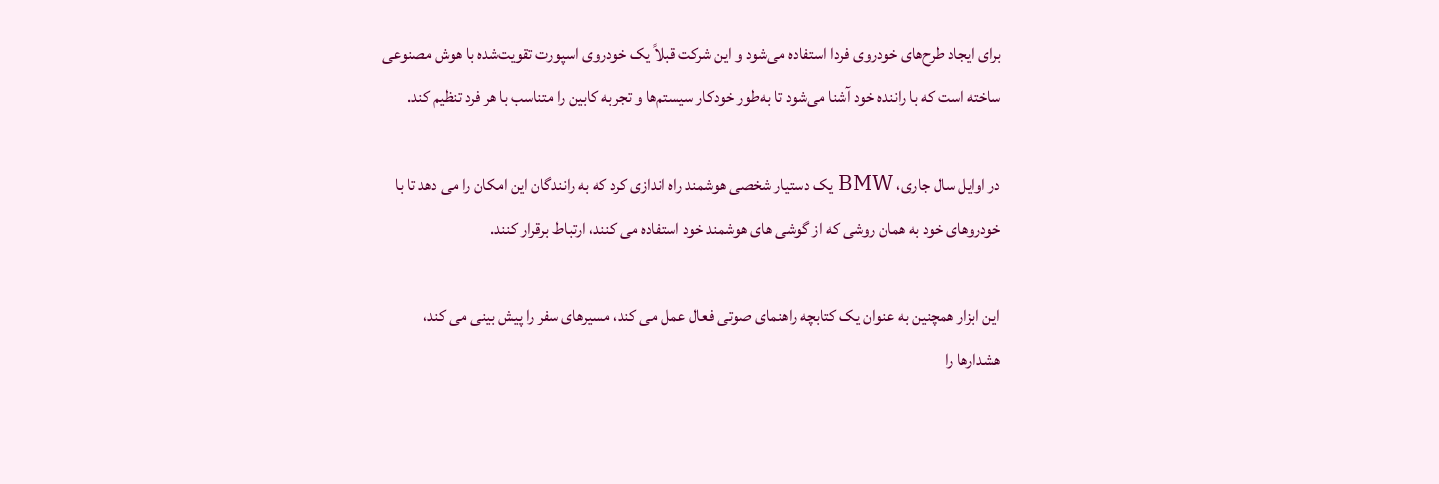برای ایجاد طرح‌های خودروی فردا استفاده می‌شود و این شرکت قبلاً یک خودروی اسپورت تقویت‌شده با هوش مصنوعی ساخته است که با راننده خود آشنا می‌شود تا به‌طور خودکار سیستم‌ها و تجربه کابین را متناسب با هر فرد تنظیم کند.

در اوایل سال جاری، BMW یک دستیار شخصی هوشمند راه اندازی کرد که به رانندگان این امکان را می دهد تا با خودروهای خود به همان روشی که از گوشی های هوشمند خود استفاده می کنند، ارتباط برقرار کنند.

این ابزار همچنین به عنوان یک کتابچه راهنمای صوتی فعال عمل می کند، مسیرهای سفر را پیش بینی می کند، هشدارها را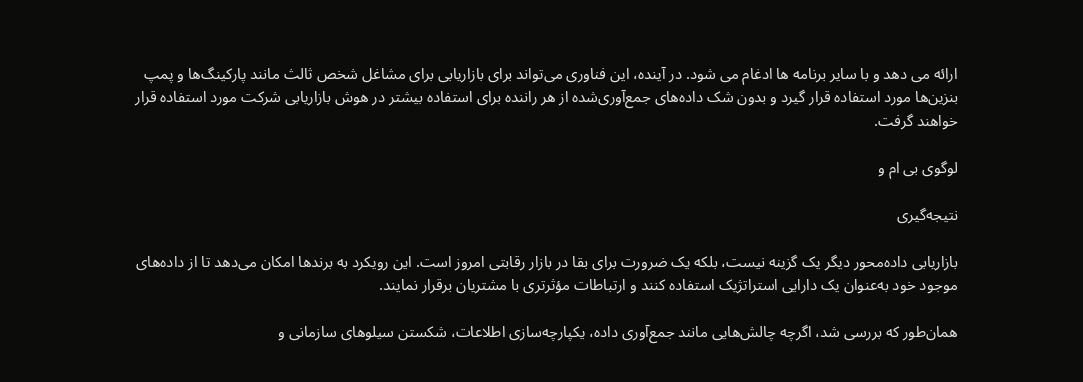ارائه می دهد و با سایر برنامه ها ادغام می شود. در آینده، این فناوری می‌تواند برای بازاریابی برای مشاغل شخص ثالث مانند پارکینگ‌ها و پمپ بنزین‌ها مورد استفاده قرار گیرد و بدون شک داده‌های جمع‌آوری‌شده از هر راننده برای استفاده بیشتر در هوش بازاریابی شرکت مورد استفاده قرار خواهند گرفت.

لوگوی بی ام و

نتیجه‌گیری

بازاریابی داده‌محور دیگر یک گزینه نیست، بلکه یک ضرورت برای بقا در بازار رقابتی امروز است. این رویکرد به برندها امکان می‌دهد تا از داده‌های موجود خود به‌عنوان یک دارایی استراتژیک استفاده کنند و ارتباطات مؤثرتری با مشتریان برقرار نمایند.

همان‌طور که بررسی شد، اگرچه چالش‌هایی مانند جمع‌آوری داده، یکپارچه‌سازی اطلاعات، شکستن سیلوهای سازمانی و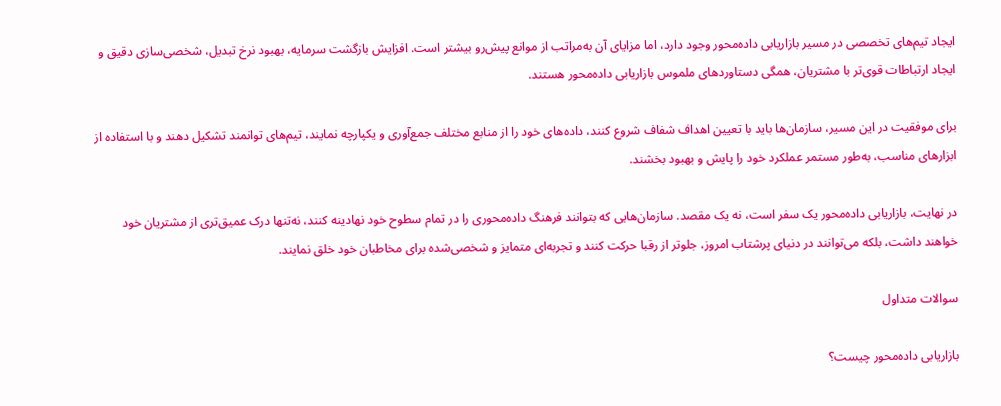ایجاد تیم‌های تخصصی در مسیر بازاریابی داده‌محور وجود دارد، اما مزایای آن به‌مراتب از موانع پیش‌رو بیشتر است. افزایش بازگشت سرمایه، بهبود نرخ تبدیل، شخصی‌سازی دقیق و ایجاد ارتباطات قوی‌تر با مشتریان، همگی دستاوردهای ملموس بازاریابی داده‌محور هستند.

برای موفقیت در این مسیر، سازمان‌ها باید با تعیین اهداف شفاف شروع کنند، داده‌های خود را از منابع مختلف جمع‌آوری و یکپارچه نمایند، تیم‌های توانمند تشکیل دهند و با استفاده از ابزارهای مناسب، به‌طور مستمر عملکرد خود را پایش و بهبود بخشند.

در نهایت، بازاریابی داده‌محور یک سفر است، نه یک مقصد. سازمان‌هایی که بتوانند فرهنگ داده‌محوری را در تمام سطوح خود نهادینه کنند، نه‌تنها درک عمیق‌تری از مشتریان خود خواهند داشت، بلکه می‌توانند در دنیای پرشتاب امروز، جلوتر از رقبا حرکت کنند و تجربه‌ای متمایز و شخصی‌شده برای مخاطبان خود خلق نمایند.

سوالات متداول

بازاریابی داده‌محور چیست؟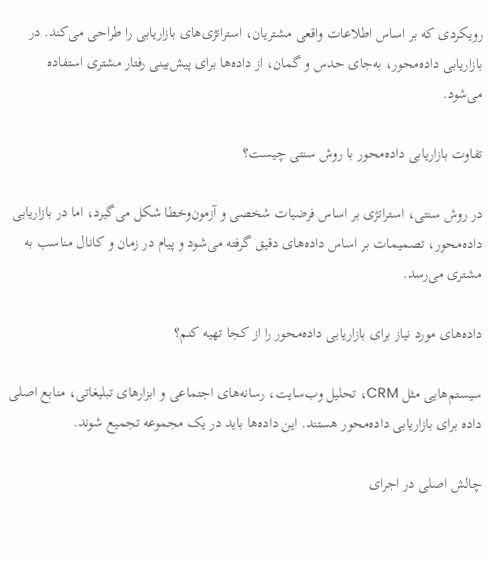رویکردی که بر اساس اطلاعات واقعی مشتریان، استراتژی‌های بازاریابی را طراحی می‌کند. در بازاریابی داده‌محور، به‌جای حدس و گمان، از داده‌ها برای پیش‌بینی رفتار مشتری استفاده می‌شود.

تفاوت بازاریابی داده‌محور با روش سنتی چیست؟

در روش سنتی، استراتژی بر اساس فرضیات شخصی و آزمون‌وخطا شکل می‌گیرد، اما در بازاریابی داده‌محور، تصمیمات بر اساس داده‌های دقیق گرفته می‌شود و پیام در زمان و کانال مناسب به مشتری می‌رسد.

داده‌های مورد نیاز برای بازاریابی داده‌محور را از کجا تهیه کنم؟

سیستم‌هایی مثل CRM، تحلیل وب‌سایت، رسانه‌های اجتماعی و ابزارهای تبلیغاتی، منابع اصلی داده برای بازاریابی داده‌محور هستند. این داده‌ها باید در یک مجموعه تجمیع شوند.

چالش اصلی در اجرای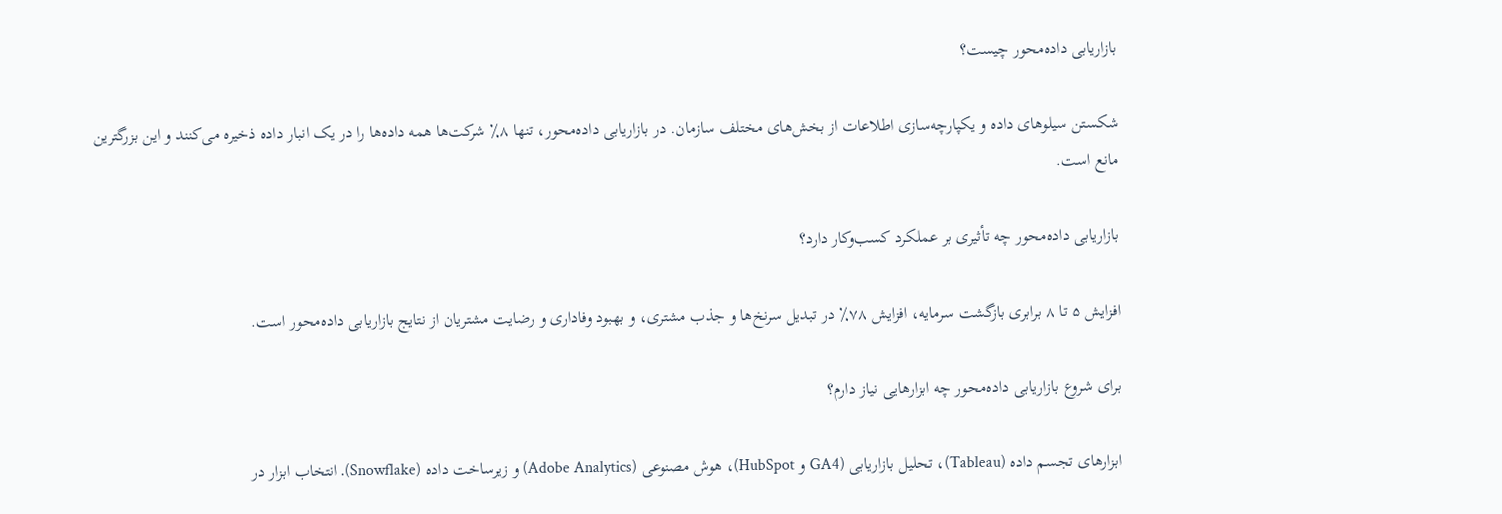بازاریابی داده‌محور چیست؟

شکستن سیلوهای داده و یکپارچه‌سازی اطلاعات از بخش‌های مختلف سازمان. در بازاریابی داده‌محور، تنها ۸٪ شرکت‌ها همه داده‌ها را در یک انبار داده ذخیره می‌کنند و این بزرگترین مانع است.

بازاریابی داده‌محور چه تأثیری بر عملکرد کسب‌وکار دارد؟

افزایش ۵ تا ۸ برابری بازگشت سرمایه، افزایش ۷۸٪ در تبدیل سرنخ‌ها و جذب مشتری، و بهبود وفاداری و رضایت مشتریان از نتایج بازاریابی داده‌محور است.

برای شروع بازاریابی داده‌محور چه ابزارهایی نیاز دارم؟

ابزارهای تجسم داده (Tableau)، تحلیل بازاریابی (GA4 و HubSpot)، هوش مصنوعی (Adobe Analytics) و زیرساخت داده (Snowflake). انتخاب ابزار در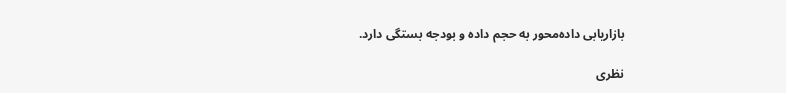بازاریابی داده‌محور به حجم داده و بودجه بستگی دارد.

نظری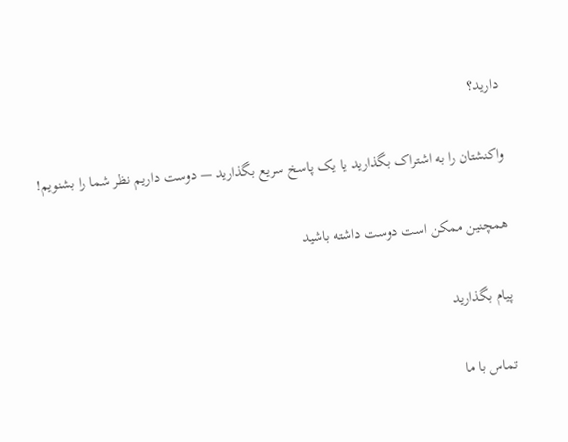دارید؟

واکنشتان را به اشتراک بگذارید یا یک پاسخ سریع بگذارید — دوست داریم نظر شما را بشنویم!

همچنین ممکن است دوست داشته باشید

پیام بگذارید

تماس با ما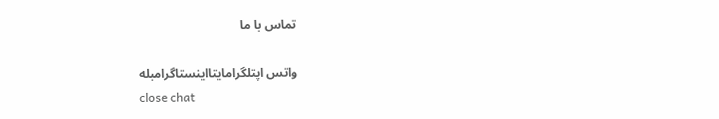تماس با ما

واتس اپتلگرامایتااینستاگرامبله
close chat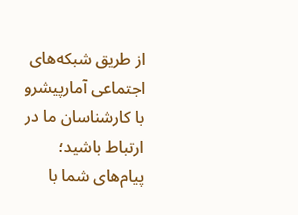از طریق شبکه‌های اجتماعی آمارپیشرو با کارشناسان ما در ارتباط باشید؛ پیام‌های شما با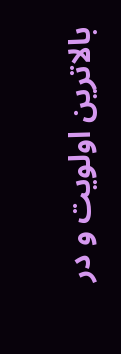بالاترین اولویت و در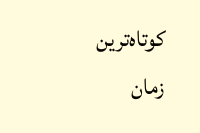کوتاه‌ترین زمان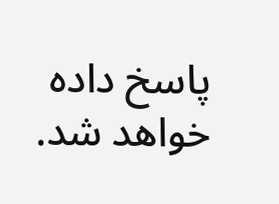پاسخ داده خواهد شد.